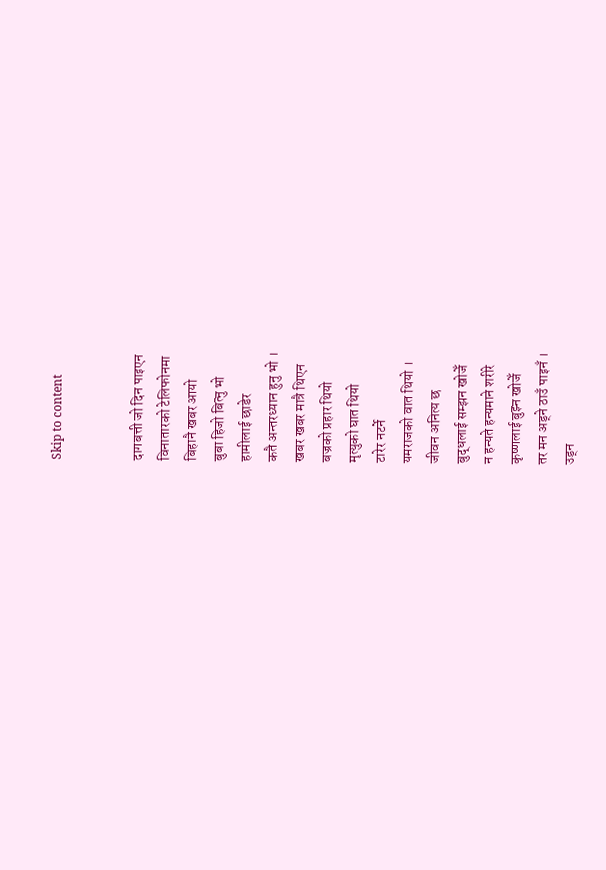Skip to content


दागबत्ती जो दिन पाइएन
विनातारको टेलिफोनमा
बिहानै खबर आयो
बुबा हिजो बित्नु भो
हामीलाई छाडेर
कतै अन्तरध्यान हुनु भो ।
खबर खबर मात्रै थिएन
बज्रको प्रहार थियो
मृत्युको घात थियो
टारेर नटर्ने
यमराजको वात थियो ।
जीवन अनित्य छ
बुद्धलाई सम्झन खोजेँ
न हन्यते हन्यमाने शरीरे
कृष्णलाई बुझ्न खोजेँ
तर मन अड्ने ठाउँ पाइनँ ।
उड्न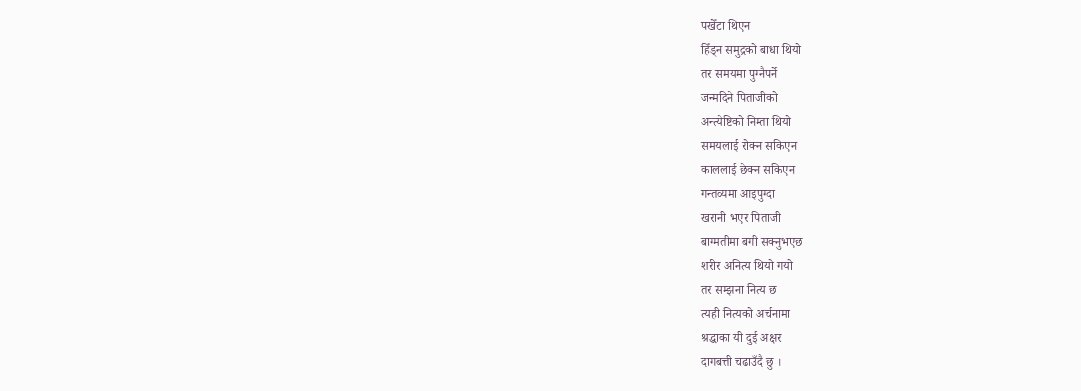पखेँटा थिएन
हिँड्न समुद्रको बाधा थियो
तर समयमा पुग्नैपर्ने
जन्मदिने पिताजीको
अन्त्येष्टिको निम्ता थियो
समयलाई रोक्न सकिएन
काललाई छेक्न सकिएन
गन्तव्यमा आइपुग्दा
खरानी भएर पिताजी
बाग्मतीमा बगी सक्नुभएछ
शरीर अनित्य थियो गयो
तर सम्झना नित्य छ
त्यही नित्यको अर्चनामा
श्रद्धाका यी दुई अक्षर
दागबत्ती चढाउँदै छु ।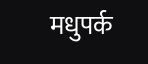मधुपर्क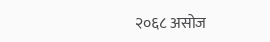२०६८ असोज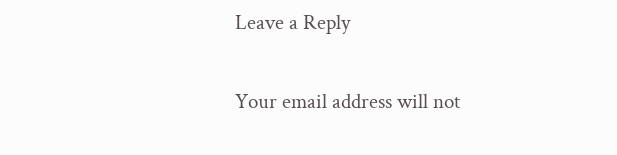Leave a Reply

Your email address will not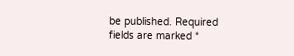be published. Required fields are marked *